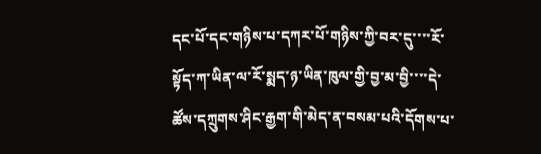དང་པོ་དང་གཉིས་པ་དཀར་པོ་གཉིས་ཀྱི་བར་དུ་་་་རོ་སྟོད་ཀ་ཡིན་ལ་རོ་སྨད་ཉ་ཡིན་ཁུལ་གྱི་བྱ་མ་བྱི་་་་དེ་ཚོས་དཀྲུགས་ཤིང་རྒྱག་གི་མེད་ན་བསམ་པའི་དོགས་པ་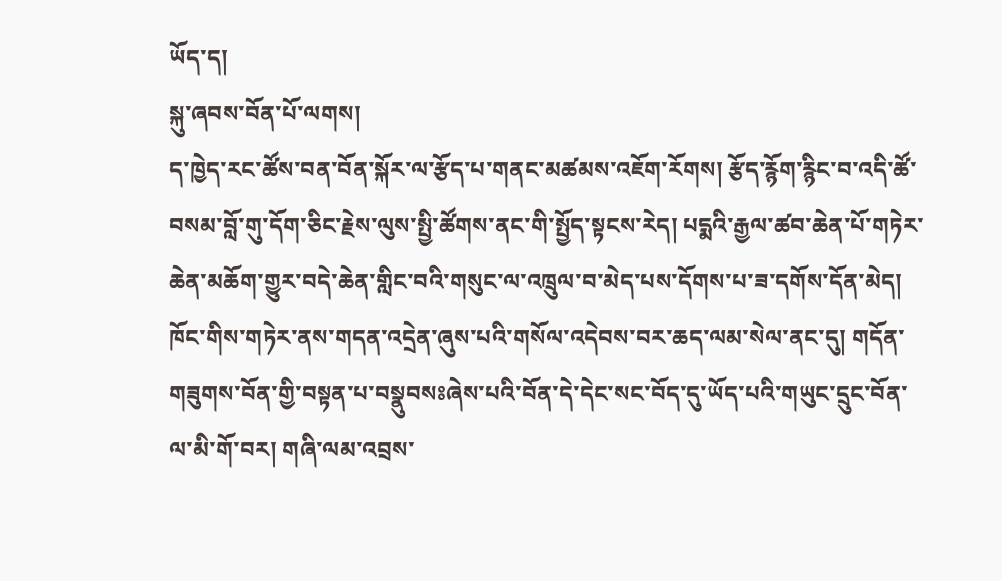ཡོད་ད།
སྐུ་ཞབས་བོན་པོ་ལགས།
ད་ཁྱེད་རང་ཚོས་བན་བོན་སྐོར་ལ་རྩོད་པ་གནང་མཚམས་འཇོག་རོགས། རྩོད་རྙོག་རྙིང་བ་འདི་ཚོ་བསམ་བློ་གུ་དོག་ཅིང་རྗེས་ལུས་སྤྱི་ཚོགས་ནང་གི་སྤྱོད་སྟངས་རེད། པདྨའི་རྒྱལ་ཚབ་ཆེན་པོ་གཏེར་ཆེན་མཆོག་གྱུར་བདེ་ཆེན་གླིང་བའི་གསུང་ལ་འཁྲུལ་བ་མེད་པས་དོགས་པ་ཟ་དགོས་དོན་མེད། ཁོང་གིས་གཏེར་ནས་གདན་འདྲེན་ཞུས་པའི་གསོལ་འདེབས་བར་ཆད་ལམ་སེལ་ནང་དུ། གདོན་གཟུགས་བོན་གྱི་བསྟན་པ་བསྣུབསཿཞེས་པའི་བོན་དེ་དེང་སང་བོད་དུ་ཡོད་པའི་གཡུང་དྲུང་བོན་ལ་མི་གོ་བར། གཞི་ལམ་འབྲས་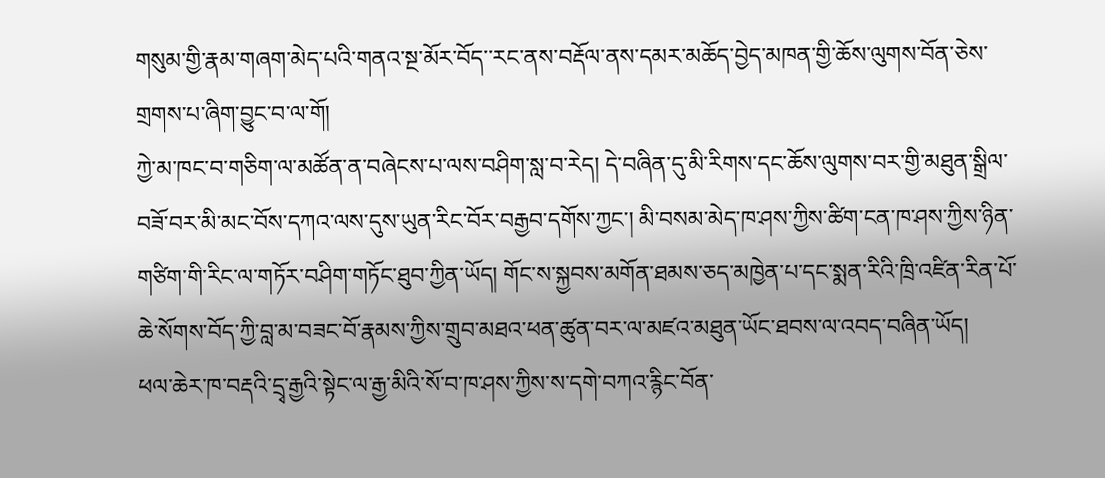གསུམ་གྱི་རྣམ་གཞག་མེད་པའི་གནའ་སྔ་མོར་བོད་་རང་ནས་བརྡོལ་ནས་དམར་མཆོད་བྱེད་མཁན་གྱི་ཆོས་ལུགས་བོན་ཅེས་གྲགས་པ་ཞིག་བྱུང་བ་ལ་གོ།
ཀྱེ་མ་ཁང་བ་གཅིག་ལ་མཚོན་ན་བཞེངས་པ་ལས་བཤིག་སླ་བ་རེད། དེ་བཞིན་དུ་མི་རིགས་དང་ཆོས་ལུགས་བར་གྱི་མཐུན་སྒྲིལ་བཟོ་བར་མི་མང་བོས་དཀའ་ལས་དུས་ཡུན་རིང་བོར་བརྒྱབ་དགོས་ཀྱང་། མི་བསམ་མེད་ཁ་ཤས་ཀྱིས་ཚིག་ངན་ཁ་ཤས་ཀྱིས་ཉིན་གཙིག་གི་རིང་ལ་གཏོར་བཤིག་གཏོང་ཐུབ་ཀྱིན་ཡོད། གོང་ས་སྐྱབས་མགོན་ཐམས་ཅད་མཁྱེན་པ་དང་སྨན་རིའི་ཁྲི་འཛིན་རིན་པོ་ཆེ་སོགས་བོད་ཀྱི་བླ་མ་བཟང་བོ་རྣམས་ཀྱིས་གྲུབ་མཐའ་ཕན་ཚུན་བར་ལ་མཛའ་མཐུན་ཡོང་ཐབས་ལ་འབད་བཞིན་ཡོད།
ཕལ་ཆེར་ཁ་བརྡའི་དྲྭ་རྒྱའི་སྟེང་ལ་རྒྱ་མིའི་སོ་བ་ཁ་ཤས་ཀྱིས་ས་དགེ་བཀའ་རྙིང་བོན་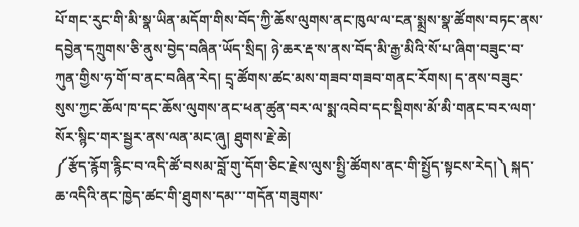པོ་གང་རུང་གི་མི་སྣ་ཡིན་མདོག་གིས་བོད་ཀྱི་ཆོས་ལུགས་ནང་ཁུལ་ལ་ངན་སྨྲས་སྣ་ཚོགས་བཏང་ནས་དབྱེན་དཀྲུགས་ཅི་ནུས་བྱེད་བཞིན་ཡོད་སྲིད། ཉེ་ཆར་རྡ་ས་ནས་བོད་མི་རྒྱ་མིའི་སོ་པ་ཞིག་བཟུང་བ་ཀུན་གྱིས་ཧ་གོ་བ་ནང་བཞིན་རེད། དྲྭ་ཚོགས་ཚང་མས་གཟབ་གཟབ་གནང་རོགས། ད་ནས་བཟུང་སུས་ཀྱང་ཆོལ་ཁ་དང་ཆོས་ལུགས་ནང་ཕན་ཚུན་བར་ལ་སྨ་འབེབ་དང་སྡིགས་མོ་མི་གནང་བར་ལག་སོར་སྙིང་གར་སྦྱར་ནས་ལན་མང་ཞུ། ཐུགས་རྗེ་ཆེ།
༼རྩོད་རྙོག་རྙིང་བ་འདི་ཚོ་བསམ་བློ་གུ་དོག་ཅིང་རྗེས་ལུས་སྤྱི་ཚོགས་ནང་གི་སྤྱོད་སྟངས་རེད།༽ སྐད་ཆ་འདིའི་ནང་ཁྱེད་ཚང་གི་ཐུགས་དམ་་་གདོན་གཟུགས་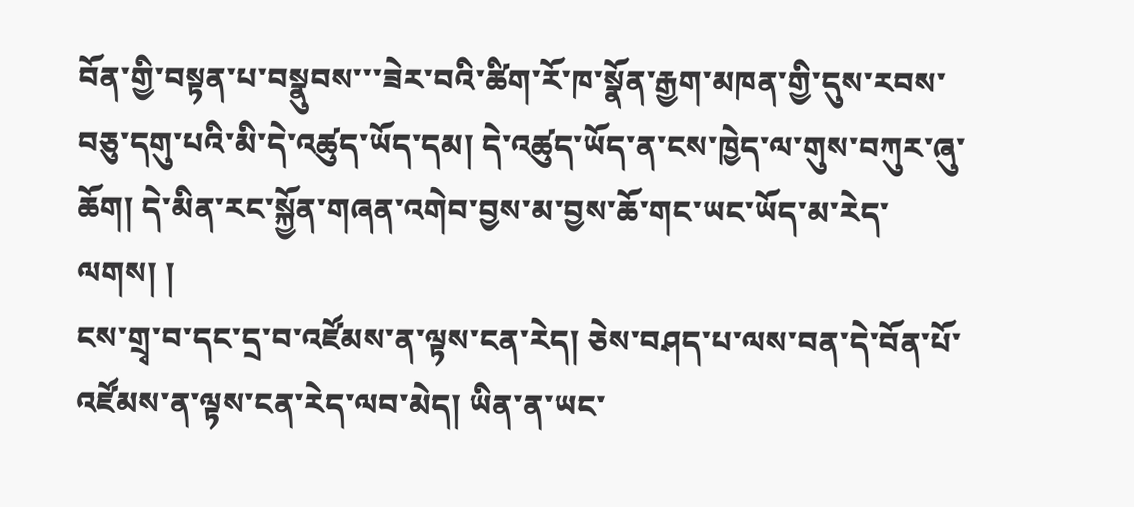བོན་གྱི་བསྟན་པ་བསྣུབས་་་ཟེར་བའི་ཚིག་རོ་ཁ་སྣོན་རྒྱག་མཁན་གྱི་དུས་རབས་བཅུ་དགུ་པའི་མི་དེ་འཚུད་ཡོད་དམ། དེ་འཚུད་ཡོད་ན་ངས་ཁྱེད་ལ་གུས་བཀུར་ཞུ་ཆོག། དེ་མིན་རང་སྐྱོན་གཞན་འགེབ་བྱས་མ་བྱས་ཆོ་གང་ཡང་ཡོད་མ་རེད་ལགས། །
ངས་གྲྭ་བ་དང་དྲ་བ་འཛོམས་ན་ལྟས་ངན་རེད། ཅེས་བཤད་པ་ལས་བན་དེ་བོན་པོ་འཛོམས་ན་ལྟས་ངན་རེད་ལབ་མེད། ཡིན་ན་ཡང་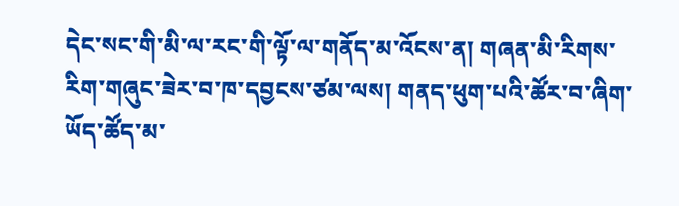དེང་སང་གི་མི་ལ་རང་གི་ལྟོ་ལ་གནོད་མ་འོངས་ན། གཞན་མི་རིགས་རིག་གཞུང་ཟེར་བ་ཁ་དབྱངས་ཙམ་ལས། གནད་ཕུག་པའི་ཚོར་བ་ཞིག་ཡོད་ཚོད་མ་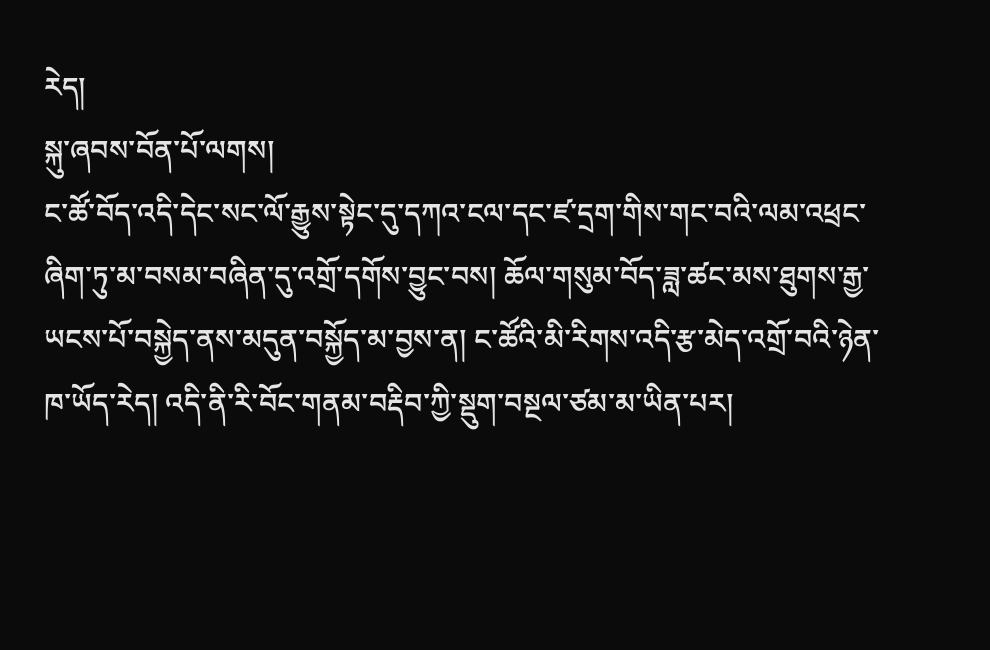རེད།
སྐུ་ཞབས་བོན་པོ་ལགས།
ང་ཚོ་བོད་འདི་དེང་སང་ལོ་རྒྱུས་སྟེང་དུ་དཀའ་ངལ་དང་ཛ་དྲག་གིས་གང་བའི་ལམ་འཕྲང་ཞིག་ཏུ་མ་བསམ་བཞིན་དུ་འགྲོ་དགོས་བྱུང་བས། ཆོལ་གསུམ་བོད་ཟླ་ཚང་མས་ཐུགས་རྒྱ་ཡངས་པོ་བསྐྱེད་ནས་མདུན་བསྐྱོད་མ་བྱས་ན། ང་ཚོའི་མི་རིགས་འདི་རྩ་མེད་འགྲོ་བའི་ཉེན་ཁ་ཡོད་རེད། འདི་ནི་རི་བོང་གནམ་བརྡིབ་ཀྱི་སྡུག་བསྔལ་ཙམ་མ་ཡིན་པར།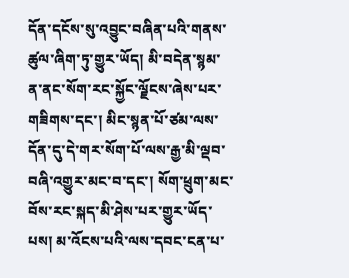དོན་དངོས་སུ་འབྱུང་བཞིན་པའི་གནས་ཚུལ་ཞིག་ཏུ་གྱུར་ཡོད། མི་བདེན་སྙམ་ན་ནང་སོག་རང་སྐྱོང་ལྗོངས་ཞེས་པར་གཟིགས་དང་། མིང་སྙན་པོ་ཙམ་ལས་དོན་དུ་དེ་གར་སོག་པོ་ལས་རྒྱ་མི་ལྡབ་བཞི་འགྱུར་མང་བ་དང་། སོག་ཕྲུག་མང་བོས་རང་སྐད་མི་ཤེས་པར་གྱུར་ཡོད་པས། མ་འོངས་པའི་ལས་དབང་ངན་པ་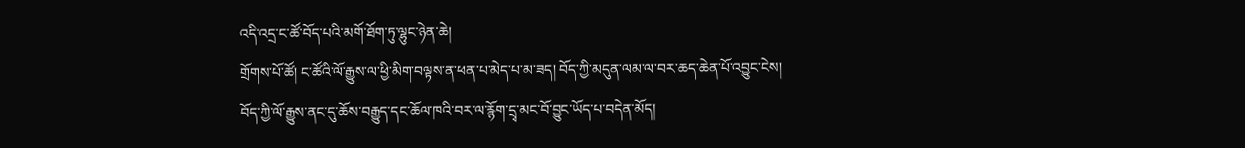འདི་འདྲ་ང་ཚོ་བོད་པའི་མགོ་ཐོག་ཏུ་ལྷུང་ཉེན་ཆེ།
གྲོགས་པོ་ཚོ། ང་ཚོའི་ལོ་རྒྱུས་ལ་ཕྱི་མིག་བལྟས་ན་ཕན་པ་མེད་པ་མ་ཟད། བོད་ཀྱི་མདུན་ལམ་ལ་བར་ཆད་ཆེན་པོ་འབྱུང་ངེས། བོད་ཀྱི་ལོ་རྒྱུས་ནང་དུ་ཆོས་བརྒྱུད་དང་ཆོལ་ཁའི་བར་ལ་རྙོག་དྲྭ་མང་བོ་བྱུང་ཡོད་པ་བདེན་མོད།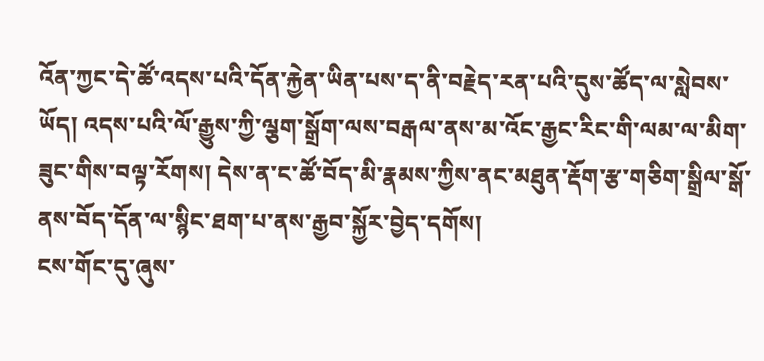འོན་ཀྱང་དེ་ཚོ་འདས་པའི་དོན་རྐྱེན་ཡིན་པས་ད་ནི་བརྗེད་རན་པའི་དུས་ཚོད་ལ་སླེབས་ཡོད། འདས་པའི་ལོ་རྒྱུས་ཀྱི་ལྕག་སྒྲོག་ལས་བརྒལ་ནས་མ་འོང་རྒྱང་རིང་གི་ལམ་ལ་མིག་ཟུང་གིས་བལྟ་རོགས། དེས་ན་ང་ཚོ་བོད་མི་རྣམས་ཀྱིས་ནང་མཐུན་རྡོག་རྩ་གཅིག་སྒྲིལ་སྒོ་ནས་བོད་དོན་ལ་སྙིང་ཐག་པ་ནས་རྒྱབ་སྐྱོར་བྱེད་དགོས།
ངས་གོང་དུ་ཞུས་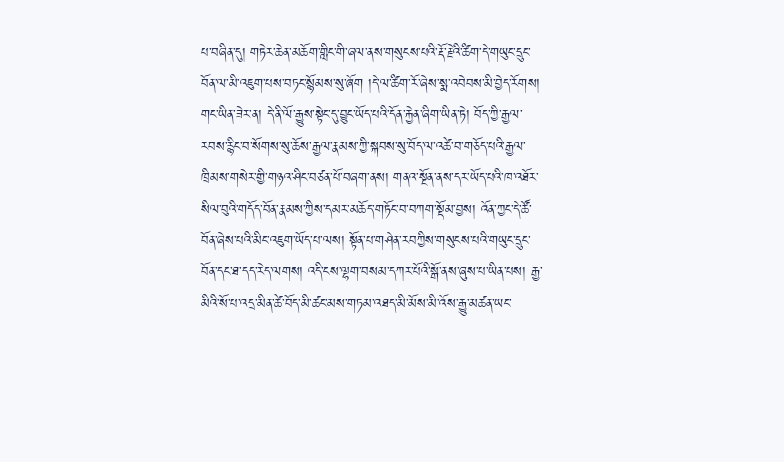པ་བཞིན་དུ། གཏེར་ཆེན་མཆོག་གླིང་གི་ཞལ་ནས་གསུངས་པའི་རྡོ་རྗེའི་ཚིག་དེ་གཡུང་དྲུང་བོན་ལ་མི་འཇུག་པས་བཏང་སྙོམས་སུ་ཞོག །དེ་ལ་ཚིག་རོ་ཞེས་སྨ་འབེབས་མི་བྱེད་རོགས། གང་ཡིན་ཟེར་ན། དེ་ནི་ལོ་རྒྱུས་སྟེང་དུ་བྱུང་ཡོད་པའི་དོན་རྐྱེན་ཞིག་ཡིན་ཏེ། བོད་ཀྱི་རྒྱལ་རབས་རྙིང་བ་སོགས་སུ་ཆོས་རྒྱལ་རྣམས་ཀྱི་སྐབས་སུ་བོད་ལ་འཚེ་བ་གཅོད་པའི་རྒྱལ་ཁྲིམས་གསེར་གྱི་གཉའ་ཤིང་བཙན་པོ་བཞག་ནས། གནའ་སྔོན་ནས་དར་ཡོད་པའི་ཁ་འཐོར་སིལ་བུའི་གདོད་བོན་རྣམས་ཀྱིས་དམར་མཆོད་གཏོང་བ་བཀག་སྡོམ་བྱས། འོན་ཀྱང་དེ་ཚོ་བོན་ཞེས་པའི་མིང་འཇུག་ཡོད་པ་ལས། སྟོན་པ་གཤེན་རབཀྱིས་གསུངས་པའི་གཡུང་དྲུང་བོན་དང་ཐ་དད་རེད་ལགས། འདི་ངས་ལྷག་བསམ་དཀར་པོའི་སྒོ་ནས་ཞུས་པ་ཡིན་པས། རྒྱ་མིའི་སོ་པ་འདྲ་མིན་ཚེ་བོད་མི་ཚང་མས་གཏམ་འཐད་མི་མོས་མི་འོས་རྒྱུ་མཚན་ཡང་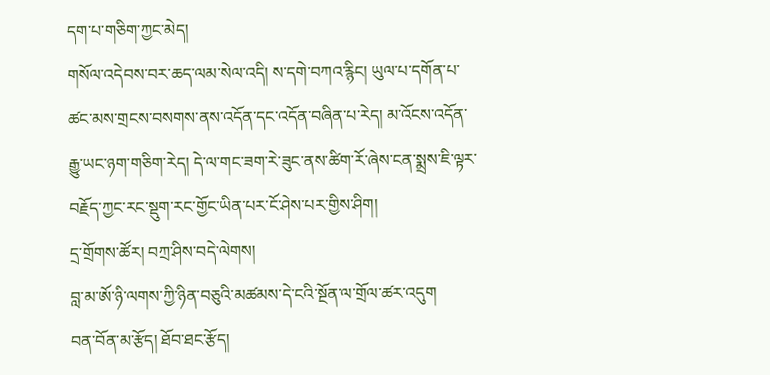དག་པ་གཅིག་ཀྱང་མེད།
གསོལ་འདེབས་བར་ཆད་ལམ་སེལ་འདི། ས་དགེ་བཀའ་རྙིང། ཡུལ་པ་དགོན་པ་
ཚང་མས་གྲངས་བསགས་ནས་འདོན་དང་འདོན་བཞིན་པ་རེད། མ་འོངས་འདོན་
རྒྱུ་ཡང་ཉག་གཅིག་རེད། དེ་ལ་གང་ཟག་རེ་ཟུང་ནས་ཚིག་རོ་ཞེས་ངན་སྨྲས་ཇི་ལྟར་
བརྗོད་ཀྱང་རང་སྡུག་རང་གྱོང་ཡིན་པར་ངོ་ཤེས་པར་གྱིས་ཤིག།
དྲ་གྲོགས་ཚོར། བཀྲ་ཤིས་བདེ་ལེགས།
བླ་མ་ཨོ་ཉི་ལགས་ཀྱི་ཉིན་བཅུའི་མཚམས་དེ་ངའི་སྔོན་ལ་གྲོལ་ཚར་འདུག
བན་བོན་མ་རྩོད། ཐོབ་ཐང་རྩོད།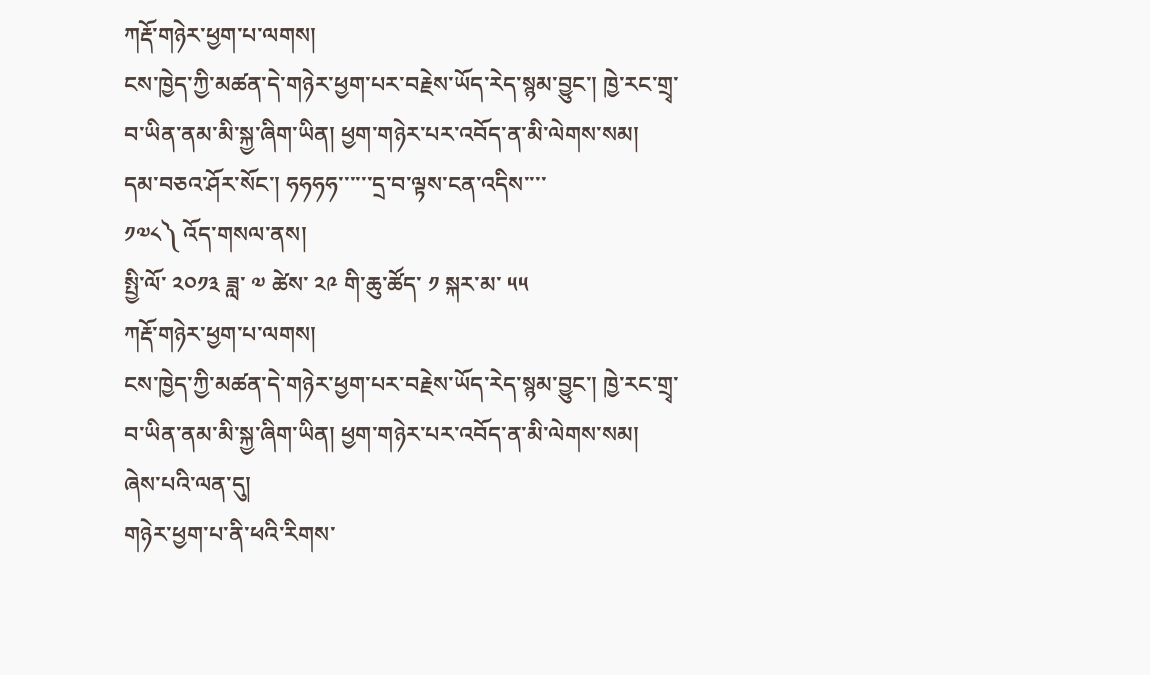ཀརྡོ་གཉེར་ཕྱག་པ་ལགས།
ངས་ཁྱེད་ཀྱི་མཚན་དེ་གཉེར་ཕྱག་པར་བརྗེས་ཡོད་རེད་སྙམ་བྱུང་། ཁྱེ་རང་གྲྭ་བ་ཡིན་ནམ་མི་སྐྱ་ཞིག་ཡིན། ཕྱག་གཉེར་པར་འབོད་ན་མི་ལེགས་སམ།
དམ་བཅའ་ཤོར་སོང་། ཧཧཧཧ་་་་་་དྲ་བ་ལྟས་ངན་འདིས་་་་
༡༧༨༽ འོད་གསལ་ནས།
སྤྱི་ལོ་ ༢༠༡༣ ཟླ་ ༧ ཚེས་ ༢༩ གི་ཆུ་ཚོད་ ༡ སྐར་མ་ ༥༥
ཀརྡོ་གཉེར་ཕྱག་པ་ལགས།
ངས་ཁྱེད་ཀྱི་མཚན་དེ་གཉེར་ཕྱག་པར་བརྗེས་ཡོད་རེད་སྙམ་བྱུང་། ཁྱེ་རང་གྲྭ་བ་ཡིན་ནམ་མི་སྐྱ་ཞིག་ཡིན། ཕྱག་གཉེར་པར་འབོད་ན་མི་ལེགས་སམ།
ཞེས་པའི་ལན་དུ།
གཉེར་ཕྱག་པ་ནི་ཕའི་རིགས་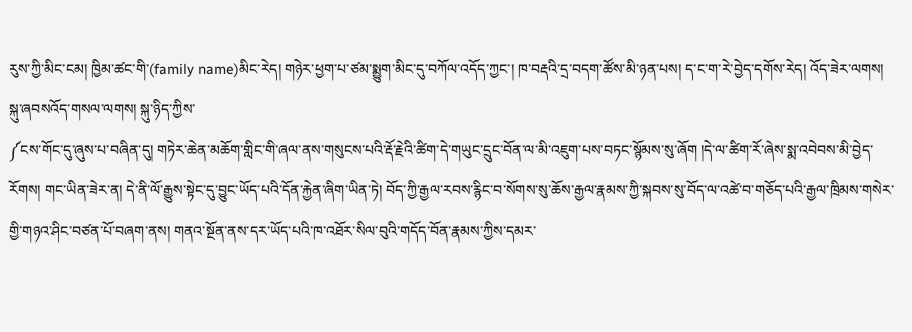རུས་ཀྱི་མིང་ངམ། ཁྱིམ་ཚང་གི་(family name)མིང་རེད། གཉེར་ཕྱག་པ་ཙམ་སྨྱུག་མིང་དུ་བཀོལ་འདོད་ཀྱང་། ཁ་བརྡའི་དྲ་བདག་ཚོས་མི་ཉན་པས། ད་ང་ག་རེ་བྱེད་དགོས་རེད། འོད་ཟེར་ལགས།
སྐུ་ཞབསའོད་གསལ་ལགས། སྐུ་ཉིད་ཀྱིས་
༼ངས་གོང་དུ་ཞུས་པ་བཞིན་དུ། གཏེར་ཆེན་མཆོག་གླིང་གི་ཞལ་ནས་གསུངས་པའི་རྡོ་རྗེའི་ཚིག་དེ་གཡུང་དྲུང་བོན་ལ་མི་འཇུག་པས་བཏང་སྙོམས་སུ་ཞོག །དེ་ལ་ཚིག་རོ་ཞེས་སྨ་འབེབས་མི་བྱེད་རོགས། གང་ཡིན་ཟེར་ན། དེ་ནི་ལོ་རྒྱུས་སྟེང་དུ་བྱུང་ཡོད་པའི་དོན་རྐྱེན་ཞིག་ཡིན་ཏེ། བོད་ཀྱི་རྒྱལ་རབས་རྙིང་བ་སོགས་སུ་ཆོས་རྒྱལ་རྣམས་ཀྱི་སྐབས་སུ་བོད་ལ་འཚེ་བ་གཅོད་པའི་རྒྱལ་ཁྲིམས་གསེར་གྱི་གཉའ་ཤིང་བཙན་པོ་བཞག་ནས། གནའ་སྔོན་ནས་དར་ཡོད་པའི་ཁ་འཐོར་སིལ་བུའི་གདོད་བོན་རྣམས་ཀྱིས་དམར་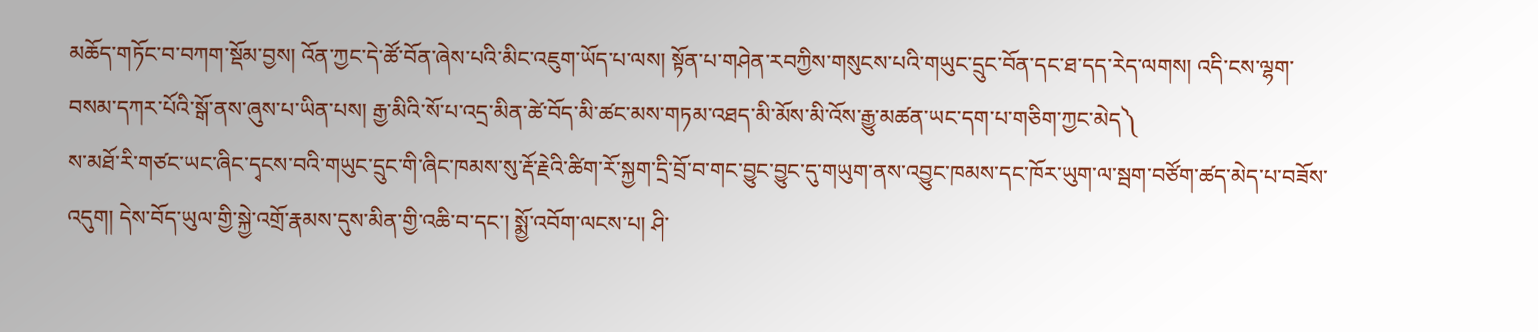མཆོད་གཏོང་བ་བཀག་སྡོམ་བྱས། འོན་ཀྱང་དེ་ཚོ་བོན་ཞེས་པའི་མིང་འཇུག་ཡོད་པ་ལས། སྟོན་པ་གཤེན་རབཀྱིས་གསུངས་པའི་གཡུང་དྲུང་བོན་དང་ཐ་དད་རེད་ལགས། འདི་ངས་ལྷག་བསམ་དཀར་པོའི་སྒོ་ནས་ཞུས་པ་ཡིན་པས། རྒྱ་མིའི་སོ་པ་འདྲ་མིན་ཚེ་བོད་མི་ཚང་མས་གཏམ་འཐད་མི་མོས་མི་འོས་རྒྱུ་མཚན་ཡང་དག་པ་གཅིག་ཀྱང་མེད༽
ས་མཐོ་རི་གཙང་ཡང་ཞིང་དྭངས་བའི་གཡུང་དྲུང་གི་ཞིང་ཁམས་སུ་རྡོ་རྗེའི་ཚིག་རོ་སྐྱག་དྲི་བྲོ་བ་གང་བྱུང་བྱུང་དུ་གཡུག་ནས་འབྱུང་ཁམས་དང་ཁོར་ཡུག་ལ་སྦག་བཙོག་ཚད་མེད་པ་བཟོས་འདུག། དེས་བོད་ཡུལ་གྱི་སྐྱེ་འགྲོ་རྣམས་དུས་མིན་གྱི་འཆི་བ་དང་། སྨྱོ་འབོག་ལངས་པ། ཤི་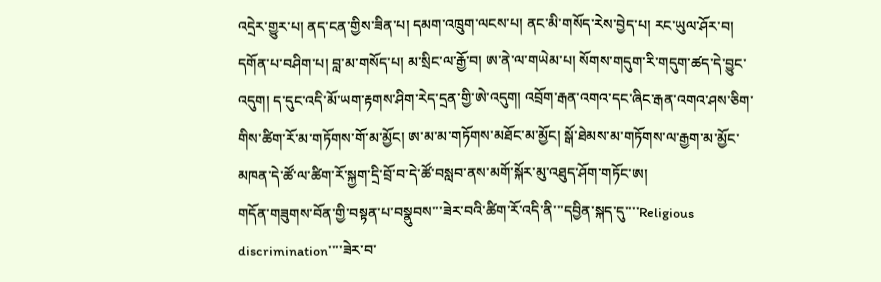འདྲེར་གྱུར་པ། ནད་ངན་གྱིས་ཟིན་པ། དམག་འཁྲུག་ལངས་པ། ནང་མི་གསོད་རེས་བྱེད་པ། རང་ཡུལ་ཤོར་བ། དགོན་པ་བཤིག་པ། བླ་མ་གསོད་པ། མ་སྲིང་ལ་རྒྱོ་བ། ཨ་ནེ་ལ་གཡེམ་པ། སོགས་གདུག་རི་གདུག་ཚད་དེ་བྱུང་འདུག། ད་དུང་འདི་མོ་ཡག་རྟགས་ཤིག་རེད་དྲན་གྱི་ཨེ་འདུག། འབྲོག་རྒན་འགའ་དང་ཞིང་རྒན་འགའ་ཤས་ཅིག་གིས་ཚིག་རོ་མ་གཏོགས་གོ་མ་མྱོང། ཨ་མ་མ་གཏོགས་མཐོང་མ་མྱོང། སྒོ་ཐེམས་མ་གཏོགས་ལ་རྒྱག་མ་མྱོང་མཁན་དེ་ཚོ་ལ་ཚིག་རོ་སྐྱག་དྲི་བྲོ་བ་དེ་ཚོ་བསླབ་ནས་མགོ་སྐོར་མུ་འཐུད་ཤོག་གཏོང་ཨ།
གདོན་གཟུགས་བོན་གྱི་བསྟན་པ་བསྣུབས་་་ཟེར་བའི་ཚིག་རོ་འདི་ནི་་་དབྱིན་སྐད་དུ་་་་Religious discrimination་་་་ཟེར་བ་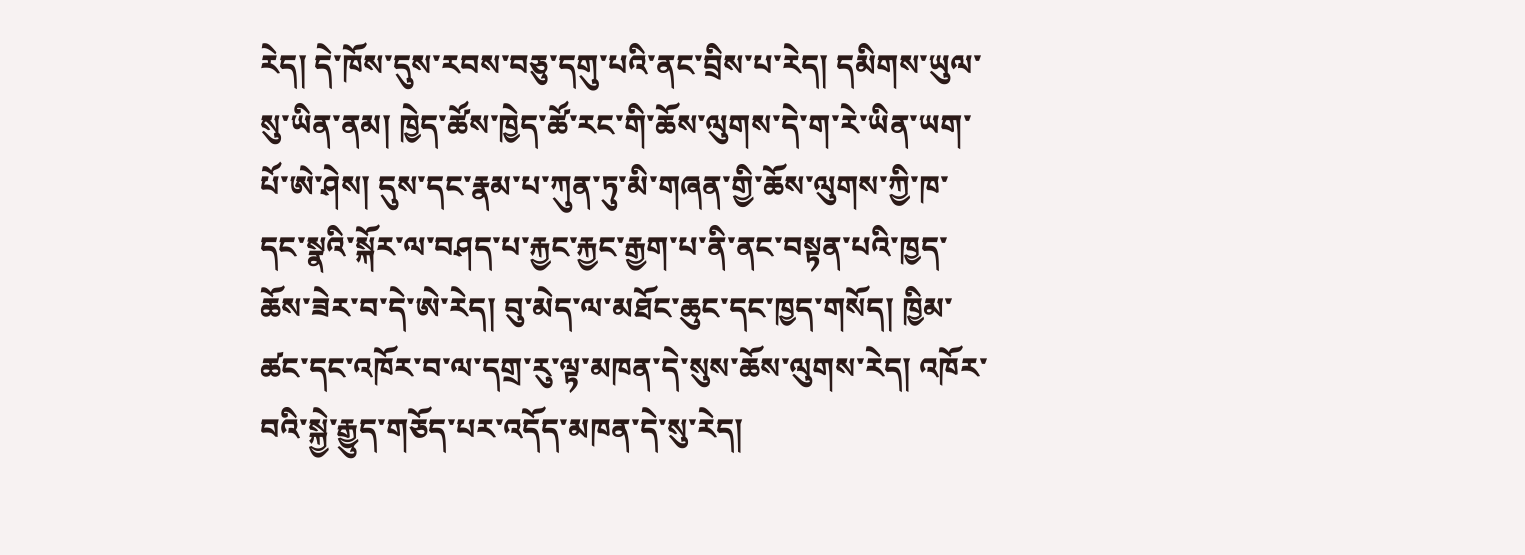རེད། དེ་ཁོས་དུས་རབས་བཅུ་དགུ་པའི་ནང་བྲིས་པ་རེད། དམིགས་ཡུལ་སུ་ཡིན་ནམ། ཁྱེད་ཚོས་ཁྱེད་ཚོ་རང་གི་ཆོས་ལུགས་དེ་ག་རེ་ཡིན་ཡག་པོ་ཨེ་ཤེས། དུས་དང་རྣམ་པ་ཀུན་ཏུ་མི་གཞན་གྱི་ཆོས་ལུགས་ཀྱི་ཁ་དང་སྣའི་སྐོར་ལ་བཤད་པ་རྐྱང་རྐྱང་རྒྱག་པ་ནི་ནང་བསྟན་པའི་ཁྱད་ཆོས་ཟེར་བ་དེ་ཨེ་རེད། བུ་མེད་ལ་མཐོང་ཆུང་དང་ཁྱད་གསོད། ཁྱིམ་ཚང་དང་འཁོར་བ་ལ་དགྲ་རུ་ལྟ་མཁན་དེ་སུས་ཆོས་ལུགས་རེད། འཁོར་བའི་སྐྱེ་རྒྱུད་གཅོད་པར་འདོད་མཁན་དེ་སུ་རེད།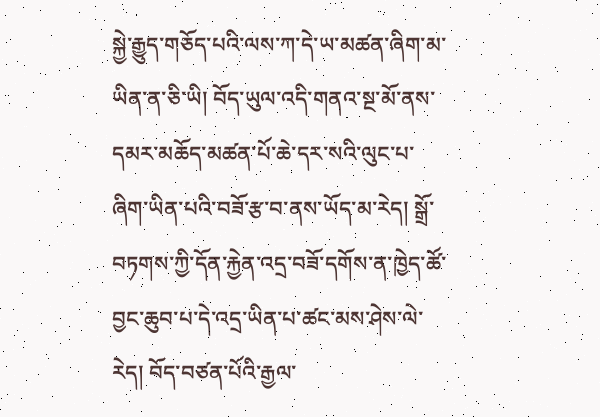སྐྱེ་རྒྱུད་གཅོད་པའི་ལས་ཀ་དེ་ཡ་མཚན་ཞིག་མ་ཡིན་ན་ཅི་ཡི། བོད་ཡུལ་འདི་གནའ་སྔ་མོ་ནས་དམར་མཆོད་མཚན་པོ་ཆེ་དར་སའི་ལུང་པ་ཞིག་ཡིན་པའི་བཟོ་རྩ་བ་ནས་ཡོད་མ་རེད། སྒྲོ་བཏགས་ཀྱི་དོན་རྐྱེན་འདྲ་བཟོ་དགོས་ན་ཁྱེད་ཚོ་བྱང་ཆུབ་པ་དེ་འདྲ་ཡིན་པ་ཚང་མས་ཤེས་ལེ་རེད། བོད་བཙན་པོའི་རྒྱལ་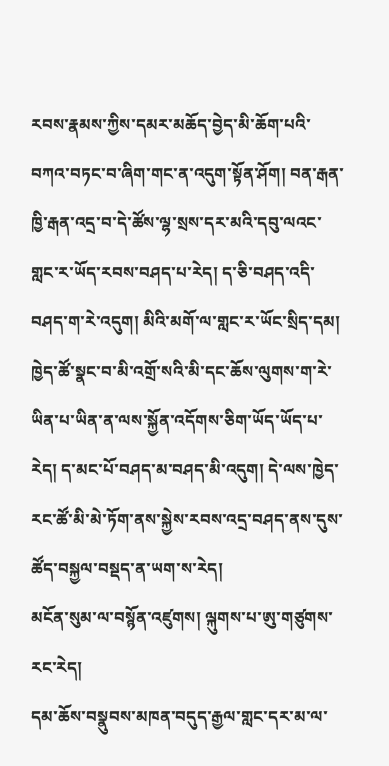རབས་རྣམས་ཀྱིས་དམར་མཆོད་བྱེད་མི་ཆོག་པའི་བཀའ་བཏང་བ་ཞིག་གང་ན་འདུག་སྟོན་ཤོག། བན་རྒན་ཁྱི་རྒན་འདྲ་བ་དེ་ཚོས་ལྷ་སྲས་དར་མའི་དབུ་ལའང་གླང་ར་ཡོད་རབས་བཤད་པ་རེད། ད་ཅི་བཤད་འདི་བཤད་ག་རེ་འདུག། མིའི་མགོ་ལ་གླང་ར་ཡོང་སྲིད་དམ། ཁྱེད་ཚོ་སྣང་བ་མི་འགྲོ་སའི་མི་དང་ཆོས་ལུགས་ག་རེ་ཡིན་པ་ཡིན་ན་ལས་སྐྱོན་འདོགས་ཅིག་ཡོད་ཡོད་པ་རེད། ད་མང་པོ་བཤད་མ་བཤད་མི་འདུག། དེ་ལས་ཁྱེད་རང་ཚོ་མི་མེ་ཏོག་ནས་སྐྱེས་རབས་འདྲ་བཤད་ནས་དུས་ཚོད་བསྐྱལ་བསྡད་ན་ཡག་ས་རེད།
མངོན་སུམ་ལ་བསྙོན་འཛུགས། ལྐུགས་པ་ཨུ་གཙུགས་རང་རེད།
དམ་ཆོས་བསྣུབས་མཁན་བདུད་རྒྱལ་གླང་དར་མ་ལ་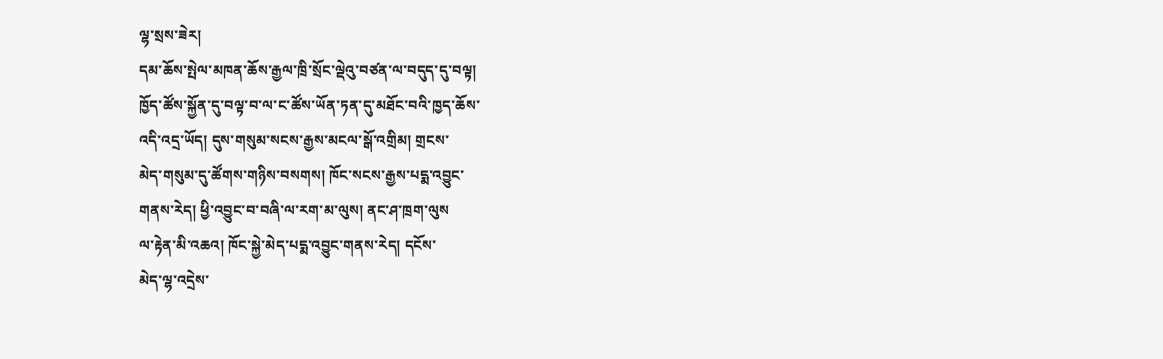ལྷ་སྲས་ཟེར།
དམ་ཆོས་སྤེལ་མཁན་ཆོས་རྒྱལ་ཁྲི་སྲོང་ལྡེའུ་བཙན་ལ་བདུད་དུ་བལྟ།
ཁྱོད་ཚོས་སྐྱོན་དུ་བལྟ་བ་ལ་ང་ཚོས་ཡོན་ཏན་དུ་མཐོང་བའི་ཁྱད་ཆོས་
འདི་འདྲ་ཡོད། དུས་གསུམ་སངས་རྒྱས་མངལ་སྒོ་འགྲིམ། གྲངས་
མེད་གསུམ་དུ་ཚོགས་གཉིས་བསགས། ཁོང་སངས་རྒྱས་པདྨ་འབྱུང་
གནས་རེད། ཕྱི་འབྱུང་བ་བཞི་ལ་རག་མ་ལུས། ནང་ཤ་ཁྲག་ལུས
ལ་རྟེན་མི་འཆའ། ཁོང་སྐྱེ་མེད་པདྨ་འབྱུང་གནས་རེད། དངོས་
མེད་ལྷ་འདྲེས་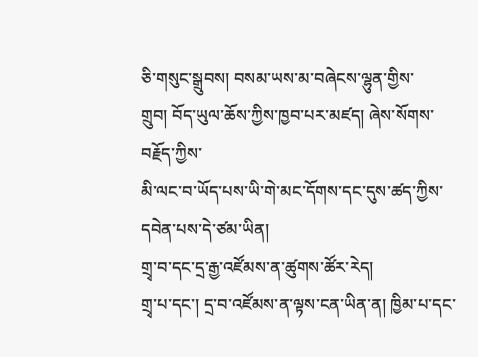ཅི་གསུང་སྒྲུབས། བསམ་ཡས་མ་བཞེངས་ལྷུན་གྱིས་
གྲུབ། བོད་ཡུལ་ཆོས་ཀྱིས་ཁྱབ་པར་མཛད། ཞེས་སོགས་བརྗོད་ཀྱིས་
མི་ལང་བ་ཡོད་པས་ཡི་གེ་མང་དོགས་དང་དུས་ཚད་ཀྱིས་དབེན་པས་དེ་ཙམ་ཡིན།
གྲྭ་བ་དང་དྲ་རྒྱ་འཛོམས་ན་ཚུགས་ཚོར་རེད།
གྲྭ་པ་དང་། དྲ་བ་འཛོམས་ན་ལྟས་ངན་ཡིན་ན། ཁྱིམ་པ་དང་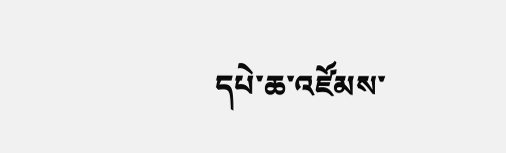དཔེ་ཆ་འཛོམས་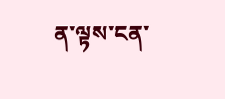ན་ལྟས་ངན་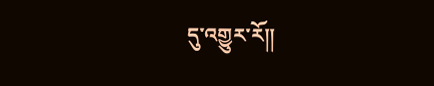དུ་འགྱུར་རོ།།